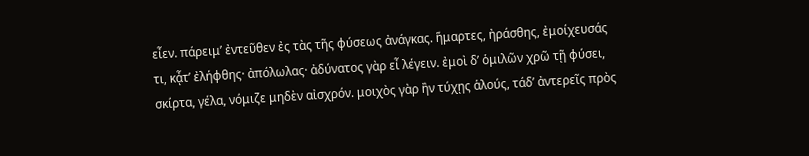εἶεν. πάρειμʼ ἐντεῦθεν ἐς τὰς τῆς φύσεως ἀνάγκας. ἥμαρτες, ἠράσθης, ἐμοίχευσάς τι, κᾆτʼ ἐλήφθης· ἀπόλωλας· ἀδύνατος γὰρ εἶ λέγειν. ἐμοὶ δʼ ὁμιλῶν χρῶ τῇ φύσει, σκίρτα, γέλα, νόμιζε μηδὲν αἰσχρόν. μοιχὸς γὰρ ἢν τύχῃς ἁλούς, τάδʼ ἀντερεῖς πρὸς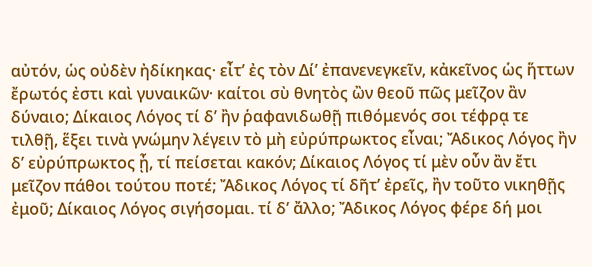αὐτόν, ὡς οὐδὲν ἠδίκηκας· εἶτʼ ἐς τὸν Δίʼ ἐπανενεγκεῖν, κἀκεῖνος ὡς ἥττων ἔρωτός ἐστι καὶ γυναικῶν· καίτοι σὺ θνητὸς ὢν θεοῦ πῶς μεῖζον ἂν δύναιο; Δίκαιος Λόγος τί δʼ ἢν ῥαφανιδωθῇ πιθόμενός σοι τέφρᾳ τε τιλθῇ, ἕξει τινὰ γνώμην λέγειν τὸ μὴ εὐρύπρωκτος εἶναι; Ἄδικος Λόγος ἢν δʼ εὐρύπρωκτος ᾖ, τί πείσεται κακόν; Δίκαιος Λόγος τί μὲν οὖν ἂν ἔτι μεῖζον πάθοι τούτου ποτέ; Ἄδικος Λόγος τί δῆτʼ ἐρεῖς, ἢν τοῦτο νικηθῇς ἐμοῦ; Δίκαιος Λόγος σιγήσομαι. τί δʼ ἄλλο; Ἄδικος Λόγος φέρε δή μοι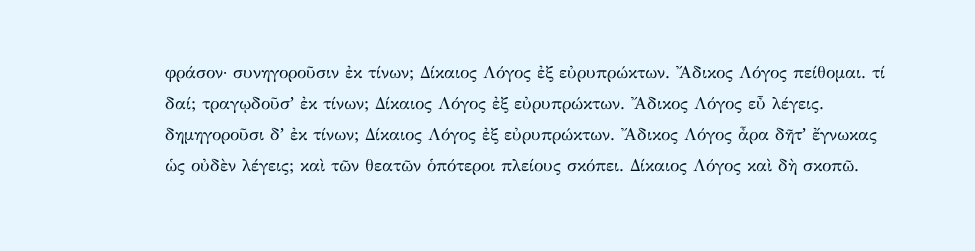φράσον· συνηγοροῦσιν ἐκ τίνων; Δίκαιος Λόγος ἐξ εὐρυπρώκτων. Ἄδικος Λόγος πείθομαι. τί δαί; τραγῳδοῦσʼ ἐκ τίνων; Δίκαιος Λόγος ἐξ εὐρυπρώκτων. Ἄδικος Λόγος εὖ λέγεις. δημηγοροῦσι δʼ ἐκ τίνων; Δίκαιος Λόγος ἐξ εὐρυπρώκτων. Ἄδικος Λόγος ἆρα δῆτʼ ἔγνωκας ὡς οὐδὲν λέγεις; καὶ τῶν θεατῶν ὁπότεροι πλείους σκόπει. Δίκαιος Λόγος καὶ δὴ σκοπῶ.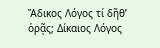Ἄδικος Λόγος τί δῆθʼ ὁρᾷς; Δίκαιος Λόγος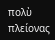πολὺ πλείονας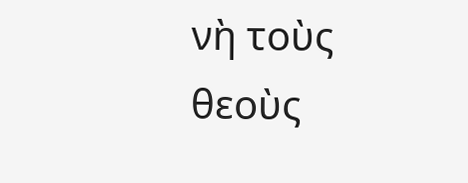νὴ τοὺς θεοὺς